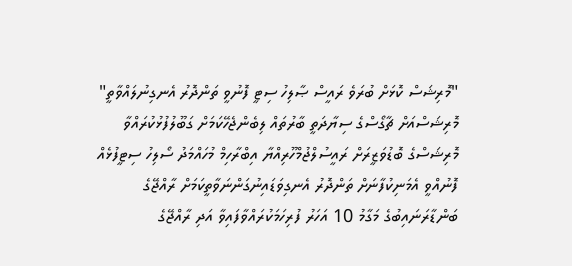"މޮރިޝަސް ކޮޅަށް ބުރަވެ ރައީސް ޞާލިހު ސިޓީ ފޮނުވީ ތަންދޮރު އެނގިނުލައްވާތީ"
މޮރިޝަސްއަށް ޗާގޯސްގެ ސިޔާދަތީ ބާރުތައް ލިބެންޖެހޭކަމަށް ގަބޫލުފުޅުކުރައްވާ މޮރިޝަސްގެ ބޮޑުވަޒީރަށް ރައީސުލްޖުމްހޫރިއްޔާ އިބްރާހިމް މުހައްމަދު ސޯލިހު ސިޓީފުޅެއް ފޮނުއްވީ އެމަނިކުފާނަށް ތަންދޮރު އެނގިވަޑައިނުގަންނަވާތީކަމަށް ރާއްޖޭގެ ބަންޑާރަނައިބުގެ މަގާމު 10 އަހަރު ފުރިހަމަކުރައްވާފައިވާ އަދި ރާއްޖޭގެ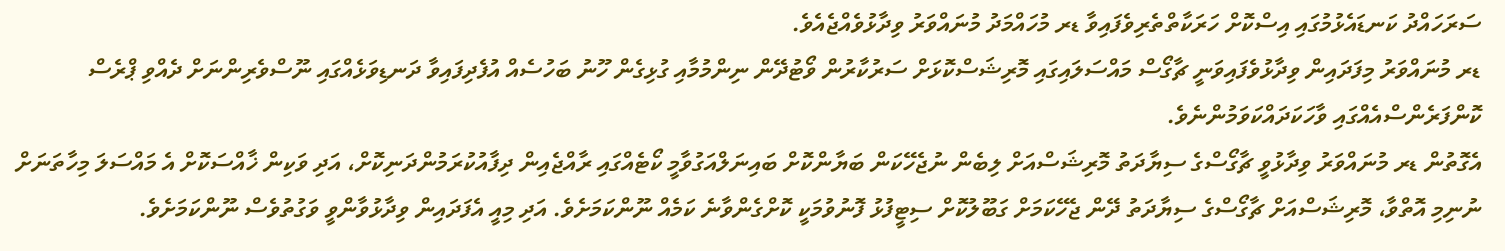ސަރަހައްދު ކަނޑައެޅުމުގައި އިސްކޮށް ހަރަކާތްތެރިވެފައިވާ ޑރ މުހައްމަދު މުނައްވަރު ވިދާޅުވެއްޖެއެވެ.
ޑރ މުނައްވަރު މިފަދައިން ވިދާޅުވެފައިވަނީ ޗާގޯސް މައްސަލައިގައި މޮރިޝަސްކޮޅަށް ސަރުކާރުން ވޯޓުދޭން ނިންމުމާއި ގުޅިގެން ހޫނު ބަހުސެއް އުފެދިފައިވާ ދަނޑިވަޅެއްގައި ނޫސްވެރިންނަށް ދެއްވި ޕްރެސް ކޮންފަރެންސްއެއްގައި ވާހަކަދައްކަވަމުންނެވެ.
އެގޮތުން ޑރ މުނައްވަރު ވިދާޅުވީ ޗާގޯސްގެ ސިޔާދަތު މޮރިޝަސްއަށް ލިބެން ނުޖެހޭކަން ބަޔާންކޮށް ބައިނަލްއަގުވާމީ ކޯޓެއްގައި ރާއްޖެއިން ދިފާއުކުރަމުންދަނިކޮށް، އަދި ވަކިން ޚާއްސަކޮށް އެ މައްސަލަ މިހާތަނަށް ނުނިމި އޮތްވާ، މޮރިޝަސްއަށް ޗާގޯސްގެ ސިޔާދަތު ދޭން ޖެހޭކަމަށް ގަބޫލުކޮށް ސިޓީފުޅު ފޮނުވުމަކީ ކޮށްގެންވާނެ ކަމެއް ނޫންކަމަށެވެ. އަދި މިއީ އެފަދައިން ވިދާޅުވާންވީ ވަގުތުވެސް ނޫންކަމަށެވެ.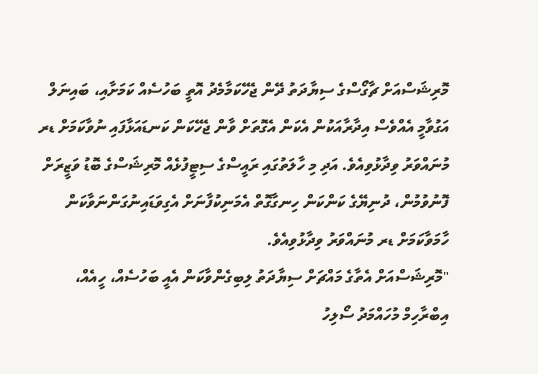މޮރިޝަސްއަށް ޗާގޯސްގެ ސިޔާދަތު ދޭން ޖެހޭކަމާމެދު އޮތީ ބަހުސެއް ކަމަށާއި، ބައިނަލް އަގުވާމީ އެއްވެސް އިދާރާއަކުން އެކަން އެގޮތަށް ވާން ޖެހޭކަން ކަނޑައަޅާފައި ނުވާކަމަށް ޑރ މުނައްވަރު ވިދާޅުވިއެވެ. އަދި މި ހާލަތުގައި ރައީސްގެ ސިޓީފުޅެއް މޮރިޝަސްގެ ބޮޑު ވަޒީރަށް ފޮނުވުމުން، ދުނިޔޭގެ ކަންކަން ހިނގާގޮތް އެމަނިކުފާނަށް އެގިވަޑައިނުގަންނަވާކަން ހާމަވާކަމަށް ޑރ މުނައްވަރު ވިދާޅުވިއެވެ.
"މޮރިޝަސްއަށް އެތާގެ މައްޗަށް ސިޔާދަތު ލިބިގެންވާކަން އެއީ ބަހުސެއް، ހީއެއް، އިބްރާހިމް މުހައްމަދު ސޯލިހު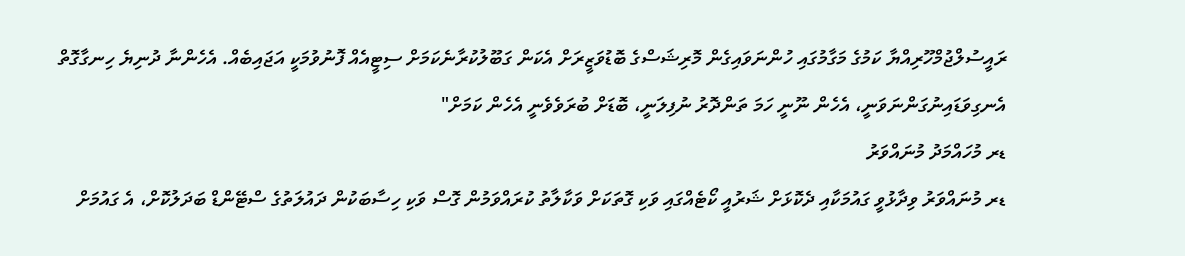ރައީސުލްޖުމްހޫރިއްޔާ ކަމުގެ މަގާމުގައި ހުންނަވައިގެން މޮރިޝަސްގެ ބޮޑުވަޒީރަށް އެކަން ގަބޫލުކުރާނެކަމަށް ސިޓީއެއް ފޮނުވުމަކީ އަޖައިބެއް. އެހެންނާ ދުނިޔެ ހިނގާގޮތް އެނގިވަޑައިނުގަންނަވަނީ، އެހެން ނޫނީ ހަމަ ތަންދޮރު ނުފިލަނީ، ބޮޑަށް ބުރަވެވެނީ އެހެން ކަމަށް"
ޑރ މުހައްމަދު މުނައްވަރު
ޑރ މުނައްވަރު ވިދާޅުވީ ގައުމަކާއި ދެކޮޅަށް ޝަރުއީ ކޯޓެއްގައި ވަކި ގޮތަކަށް ވަކާލާތު ކުރައްވަމުން ގޮސް ވަކި ހިސާބަކުން ދައުލަތުގެ ސްޓޭންޑް ބަދަލުކޮށް، އެ ގައުމަށް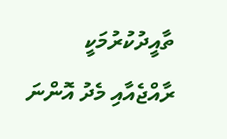ތާއީދުކުރުމަކީ ރާއްޖެއާއި މެދު އޮންނަ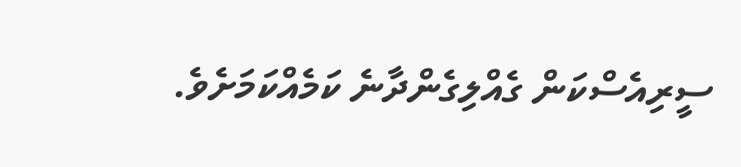ސީރިއެސްކަން ގެއްލިގެންދާނެ ކަމެއްކަމަށެވެ.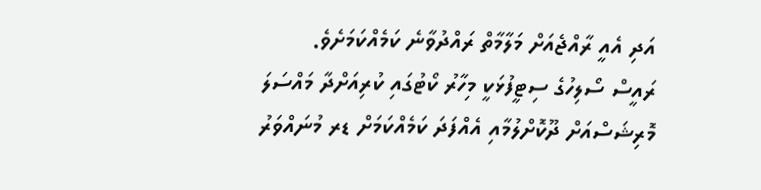އަދި އެއީ ރާއްޖެއަށް މަލާމާތް ރައްދުވާނެ ކަމެއްކަމަށެވެ.
ރައީސް ސޯލިހުގެ ސިޓީފުޅަކީ މިހާރު ކޯޓުގައި ކުރިއަށްދާ މައްސަލަ މޮރިޝަސްއަށް ދޫކޮށްލުމާއި އެއްފަދަ ކަމެއްކަމަށް ޑރ މުނައްވަރު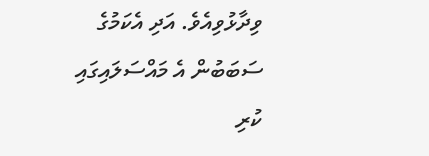ވިދާޅުވިއެވެ. އަދި އެކަމުގެ ސަބަބުން އެ މައްސަލައިގައި ކުރި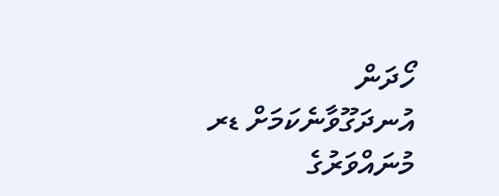ހޯދަން އުނދަގޫވާނެކަމަށް ޑރ މުނައްވަރުގެ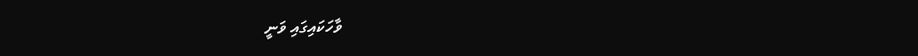ވާހަކައިގައި ވަނީ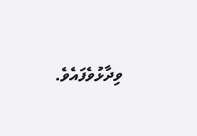ވިދާޅުވެފައެވެ.